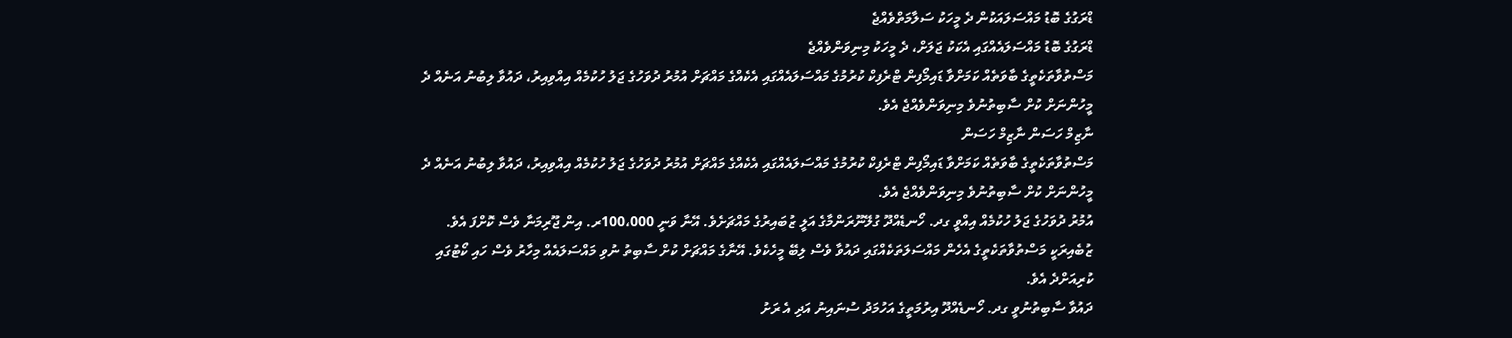ޑްރަގުގެ ބޮޑު މައްސަލައަކުން ދެ މީހަކު ސަލާމަތްވެއްޖެ
ޑްރަގުގެ ބޮޑު މައްސަލައެއްގައި އެކަކު ޖަލަށް، ދެ މީހަކު މިނިވަންވެއްޖެ
މަސްތުވާތަކެތީގެ ބާވަތެއް ކަމަށްވާ ޑައިމޯފިން ޓްރެފިކް ކުރުމުގެ މައްސަލައެއްގައި އެކެއްގެ މައްޗަށް އުމުރު ދުވަހުގެ ޖަލު ހުކުމެއް އިއްވިއިރު، ދައުވާ ލިބުނު އަނެއް ދެ މީހުންނަށް ކުށް ސާބިތުނުވެ މިނިވަންވެއްޖެ އެވެ.
ނާޒިމް ހަސަން ނާޒިމް ހަސަން
މަސްތުވާތަކެތީގެ ބާވަތެއް ކަމަށްވާ ޑައިމޯފިން ޓްރެފިކް ކުރުމުގެ މައްސަލައެއްގައި އެކެއްގެ މައްޗަށް އުމުރު ދުވަހުގެ ޖަލު ހުކުމެއް އިއްވިއިރު، ދައުވާ ލިބުނު އަނެއް ދެ މީހުންނަށް ކުށް ސާބިތުނުވެ މިނިވަންވެއްޖެ އެވެ.
އުމުރު ދުވަހުގެ ޖަލު ހުކުމެއް އިއްވީ ގދ. ހޯނޑެއްދޫ ގުލޭނޫރަންމާގެ އަލީ ޒުބައިރުގެ މައްޗަށެވެ. އޭނާ ވަނީ 100،000ރ. އިން ޖޫރިމަނާ ވެސް ކޮށްފަ އެވެ.
ޒުބެއިރަކީ މަސްތުވާތަކެތީގެ އެހެން މައްސަލަތަކެއްގައި ދައުވާ ވެސް ލިބޭ މީހެކެވެ. އޭނާގެ މައްޗަށް ކުށް ސާބިތު ނުވި މައްސަލައެއް މިހާރު ވެސް ހައި ކޯޓުގައި ކުރިއަށްދެ އެވެ.
ދައުވާ ސާބިތުނުވީ ގދ. ހޯނޑެއްދޫ އިރުމަތީގެ އަހުމަދު ސުނައިނު އަދި އެ ރަށު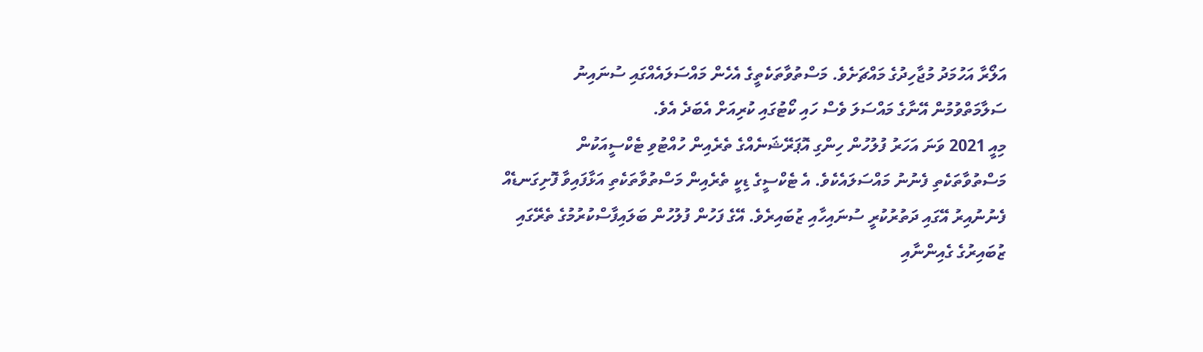އަލޯރާ އަހުމަދު މުޖާހިދުގެ މައްޗަށެވެ. މަސްތުވާތަކެތީގެ އެހެން މައްސަލައެއްގައި ސުނައިނު ސަލާމަތްވުމުން އޭނާގެ މައްސަލަ ވެސް ހައި ކޯޓުގައި ކުރިއަށް އެބަދެ އެވެ.
މިއީ 2021 ވަނަ އަހަރު ފުލުހުން ހިންގި އޮޕަރޭޝަނެއްގެ ތެރެއިން ހުއްޓުވި ޓެކްސީއަކުން މަސްތުވާތަކެތި ފެނުނު މައްސަލައެކެވެ. އެ ޓެކްސީގެ ޑިކީ ތެރެއިން މަސްތުވާތަކެތި އަޅާފައިވާ ފޮށިގަނޑެއް ފެނުނުއިރު އޭގައި ދަތުރުކުރީ ސުނައިހާއި ޒުބައިރެވެ. އޭގެ ފަހުން ފުލުހުން ބަލައިފާސްކުރުމުގެ ތެރޭގައި ޒުބައިރުގެ ގެއިންނާއި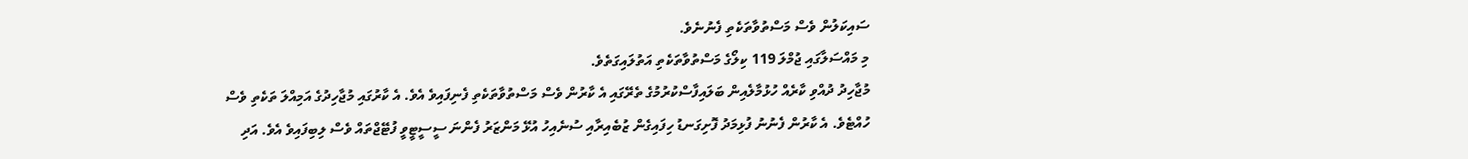ސައިކަލުން ވެސް މަސްތުވާތަކެތި ފެނުނެވެ.
މި މައްސަލާގައި ޖުމްލަ 119 ކިލޯގެ މަސްތުވާތަކެތި އަތުލައިގަތެވެ.
މުޖާހިދު ދުއްވި ކާރެއް ހުޅުމާލެއިން ބަލައިފާސްކުރުމުގެ ތެރޭގައި އެ ކާރުން ވެސް މަސްތުވާތަކެތި ފެނިފައިވެ އެވެ. އެ ކާރުގައި މުޖާހިދުގެ އަމިއްލަ ތަކެތި ވެސް ހުއްޓެވެ. އެ ކާރުން ފެނުނު ފުޅިމަދު ފޮށިގަނޑު ހިފައިގެން ޒުބެއިރާއި ސުނެއިހު އުޅޭ މަންޒަރު ފެންނަ ސީސީޓީވީ ފުޓޭޖްތައް ވެސް ލިބިފައިވެ އެވެ. އަދި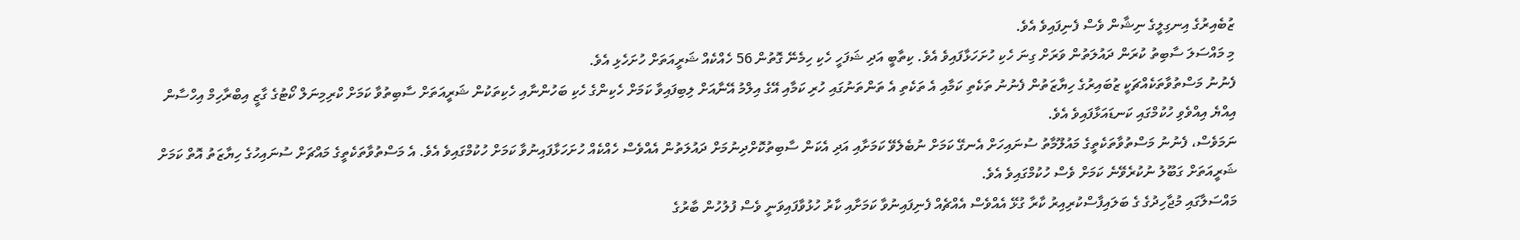ޒުބެއިރުގެ އިނގިލީގެ ނިޝާން ވެސް ފެނިފައިވެ އެވެ.
މި މައްސަލަ ސާބިތު ކުރަން ދައުލަތުން ވަރަށް ގިނަ ހެކި ހުށަހަޅާފައިވެ އެވެ. ކިތާބީ އަދި ޝަފަހީ ހެކި ހިމެނޭ ގޮތުން 56 ހެއްކެއް ޝަރީއަތަށް ހުށަހެޅި އެވެ.
ފެނުނު މަސްތުވާތަކެއްޗަކީ ޒުބައިރުގެ ހިޔާޒަތުން ފެނުނު ތަކެތި ކަމާއި އެ ތަކެތި އެ ތަންތަނުގައި ހުރި ކަމާއި އޭގެ އިލްމު އޭނާއަށް ލިބިފައިވާ ކަމަށް ހެކިންގެ ހެކި ބަހުންނާއި ހެކިތަކުން ޝަރީއަތަށް ސާބިތުވާ ކަމަށް ކްރިމިނަލް ކޯޓުގެ ގާޒީ އިބްރާހިމް އިހްސާން އިއްޔެ އިއްވެވި ހުކުމްގައި ކަނޑައަޅާފައިވެ އެވެ.
ނަމަވެސް، ފެނުނު މަސްތުވާތަކެތީގެ މައުލޫމާތު ސުނައިހަށް އެނގޭ ކަމަށް ނުބެލެވޭ ކަމަށާއި އަދި އެކަން ސާބިތުކޮށްދިނުމަށް ދައުލަތުން އެއްވެސް ހެއްކެއް ހުށަހަޅާފައިނުވާ ކަމަށް ހުކުމްގައިވެ އެވެ. އެ މަސްތުވާތަކެތީގެ މައްޗަށް ސުނައިހުގެ ހިޔާޒަތު އޮތް ކަމަށް ޝަރީއަތަށް ގަބޫލު ނުކުރެވޭނެ ކަމަށް ވެސް ހުކުމްގައިވެ އެވެ.
މައްސަލާގައި މުޖާހިދުގެ ގެ ބަލައިފާސްކުރިއިރު ކާރާ ގުޅޭ އެއްވެސް އެއްޗެއް ފެނިފައިނުވާ ކަމަށާއި ކާރު ހުޅުވާފައިވަނީ ވެސް ފުލުހުން ބާރުގެ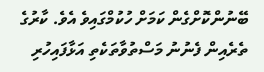ބޭނުންކޮށްގެން ކަމަށް ހުކުމްގައިވެ އެވެ. ކާރުގެ ތެރެއިން ފެނުނު މަސްތުވާތަކެތި އަޅާފައިހުރި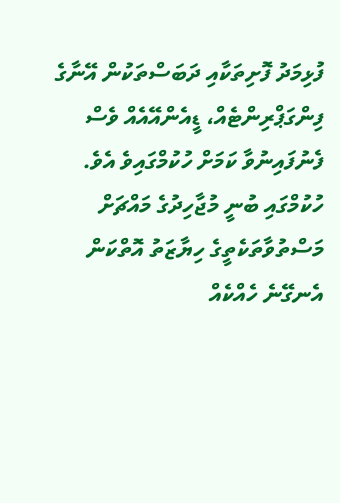ފުޅިމަދު ފޮށިތަކާއި ދަބަސްތަކުން އޭނާގެ ފިންގަޕްރިންޓެއް، ޑީއެންއޭއެއް ވެސް ފެނުފައިނުވާ ކަމަށް ހުކުމްގައިވެ އެވެ.
ހުކުމްގައި ބުނީ މުޖާހިދުގެ މައްޗަށް މަސްތުވާތަކެތީގެ ހިޔާޒަތު އޮތްކަން އެނގޭނެ ހެއްކެއް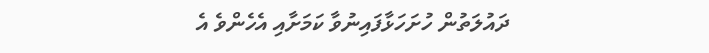ދައުލަތުން ހުށަހަޅާފައިނުވާ ކަމަށާއި އެހެންވެ އެ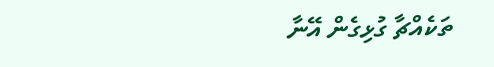ތަކެއްޗާ ގުޅިގެން އޭނާ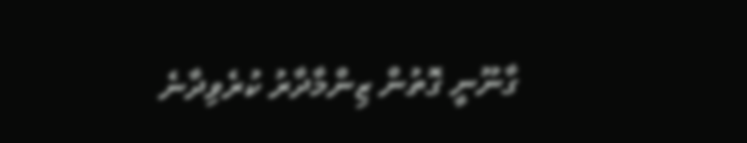ގާނޫނީ ގޮތުން ޒިންމާދާރު ކުރެވިދާނެ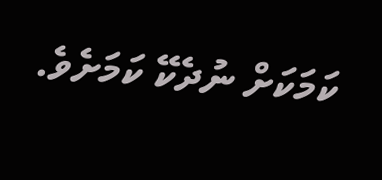ކަމަކަށް ނުދެކޭ ކަމަށެވެ.